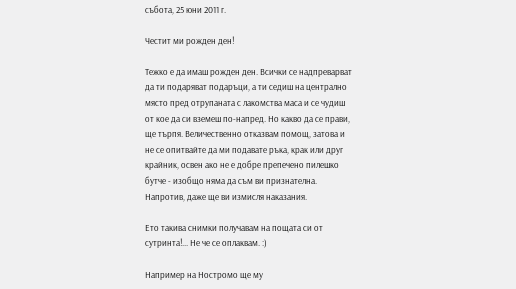събота, 25 юни 2011 г.

Честит ми рожден ден!

Тежко е да имаш рожден ден. Всички се надпреварват да ти подаряват подаръци, а ти седиш на централно място пред отрупаната с лакомства маса и се чудиш от кое да си вземеш по-напред. Но какво да се прави, ще търпя. Величественно отказвам помощ, затова и не се опитвайте да ми подавате ръка, крак или друг крайник, освен ако не е добре препечено пилешко бутче - изобщо няма да съм ви признателна. Напротив, даже ще ви измисля наказания.

Ето такива снимки получавам на пощата си от сутринта!... Не че се оплаквам. :)

Например на Ностромо ще му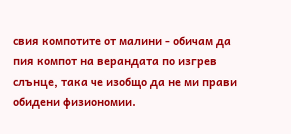свия компотите от малини - обичам да пия компот на верандата по изгрев слънце, така че изобщо да не ми прави обидени физиономии.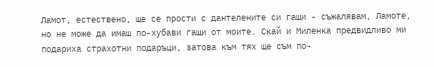Ламот, естествено, ще се прости с дантелените си гащи - съжалявам, Ламоте, но не може да имаш по-хубави гащи от моите. Скай и Миленка предвидливо ми подариха страхотни подаръци, затова към тях ще съм по-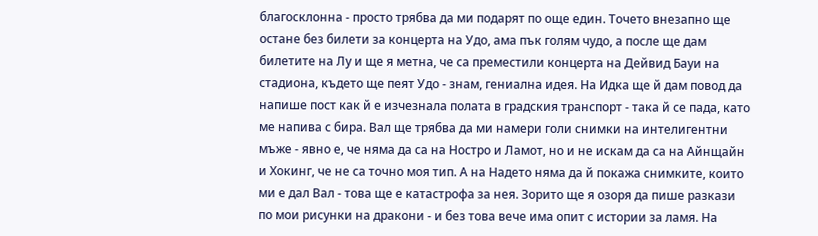благосклонна - просто трябва да ми подарят по още един. Точето внезапно ще остане без билети за концерта на Удо, ама пък голям чудо, а после ще дам билетите на Лу и ще я метна, че са преместили концерта на Дейвид Бауи на стадиона, където ще пеят Удо - знам, гениална идея. На Идка ще й дам повод да напише пост как й е изчезнала полата в градския транспорт - така й се пада, като ме напива с бира. Вал ще трябва да ми намери голи снимки на интелигентни мъже - явно е, че няма да са на Ностро и Ламот, но и не искам да са на Айнщайн и Хокинг, че не са точно моя тип. А на Надето няма да й покажа снимките, които ми е дал Вал - това ще е катастрофа за нея. Зорито ще я озоря да пише разкази по мои рисунки на дракони - и без това вече има опит с истории за ламя. На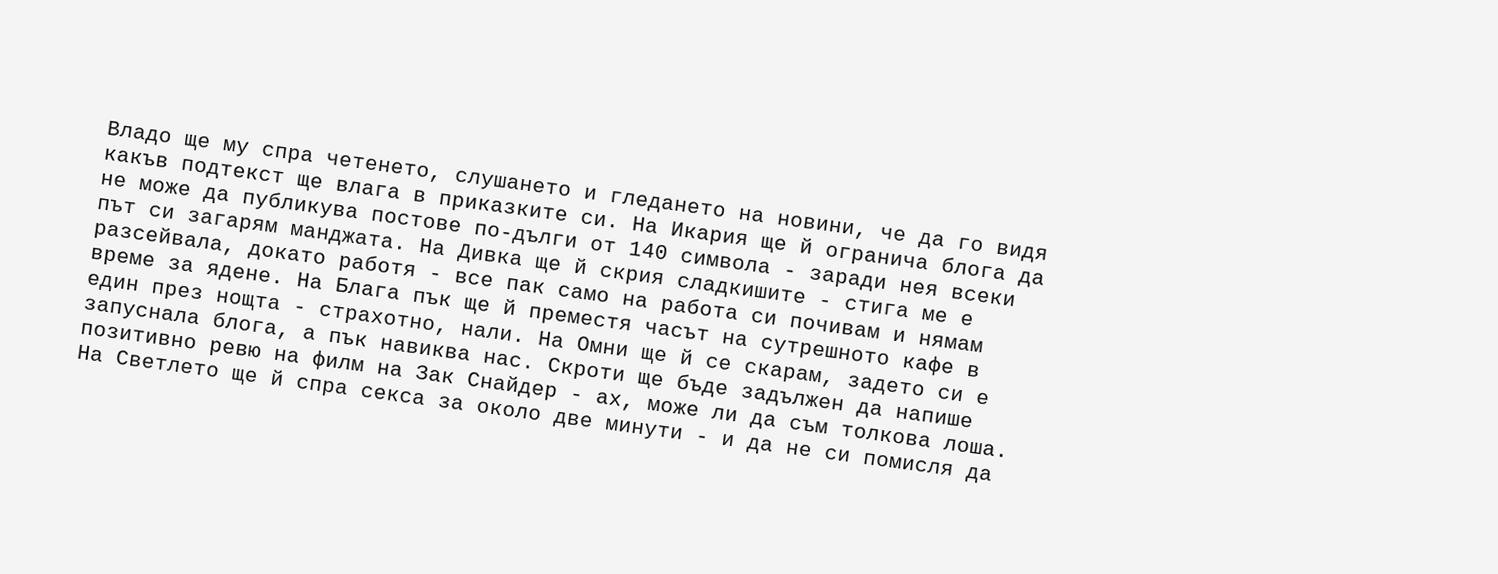Владо ще му спра четенето, слушането и гледането на новини, че да го видя какъв подтекст ще влага в приказките си. На Икария ще й огранича блога да не може да публикува постове по-дълги от 140 символа - заради нея всеки път си загарям манджата. На Дивка ще й скрия сладкишите - стига ме е разсейвала, докато работя - все пак само на работа си почивам и нямам време за ядене. На Блага пък ще й преместя часът на сутрешното кафе в един през нощта - страхотно, нали. На Омни ще й се скарам, задето си е запуснала блога, а пък навиква нас. Скроти ще бъде задължен да напише позитивно ревю на филм на Зак Снайдер - ах, може ли да съм толкова лоша. На Светлето ще й спра секса за около две минути - и да не си помисля да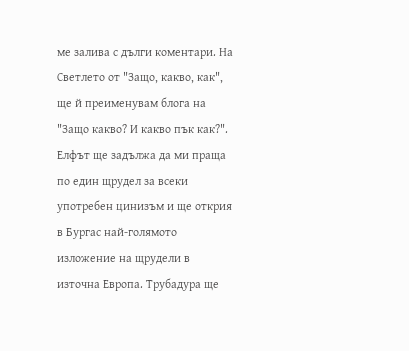ме залива с дълги коментари. На Светлето от "Защо, какво, как", ще й преименувам блога на "Защо какво? И какво пък как?". Елфът ще задължа да ми праща по един щрудел за всеки употребен цинизъм и ще открия в Бургас най-голямото изложение на щрудели в източна Европа. Трубадура ще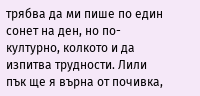трябва да ми пише по един сонет на ден, но по-културно, колкото и да изпитва трудности. Лили пък ще я върна от почивка,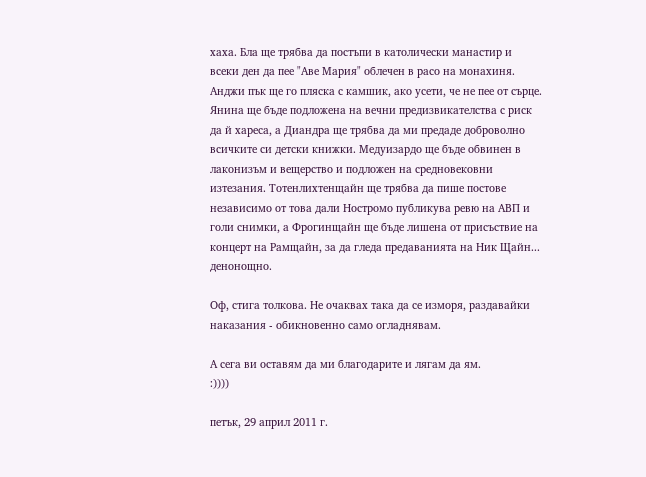хаха. Бла ще трябва да постъпи в католически манастир и всеки ден да пее "Аве Мария" облечен в расо на монахиня. Анджи пък ще го пляска с камшик, ако усети, че не пее от сърце. Янина ще бъде подложена на вечни предизвикателства с риск да й хареса, а Диандра ще трябва да ми предаде доброволно всичките си детски книжки. Медуизардо ще бъде обвинен в лаконизъм и вещерство и подложен на средновековни изтезания. Тотенлихтенщайн ще трябва да пише постове независимо от това дали Ностромо публикува ревю на АВП и голи снимки, а Фрогинщайн ще бъде лишена от присъствие на концерт на Рамщайн, за да гледа предаванията на Ник Щайн... денонощно.

Оф, стига толкова. Не очаквах така да се изморя, раздавайки наказания - обикновенно само огладнявам.

А сега ви оставям да ми благодарите и лягам да ям.
:))))

петък, 29 април 2011 г.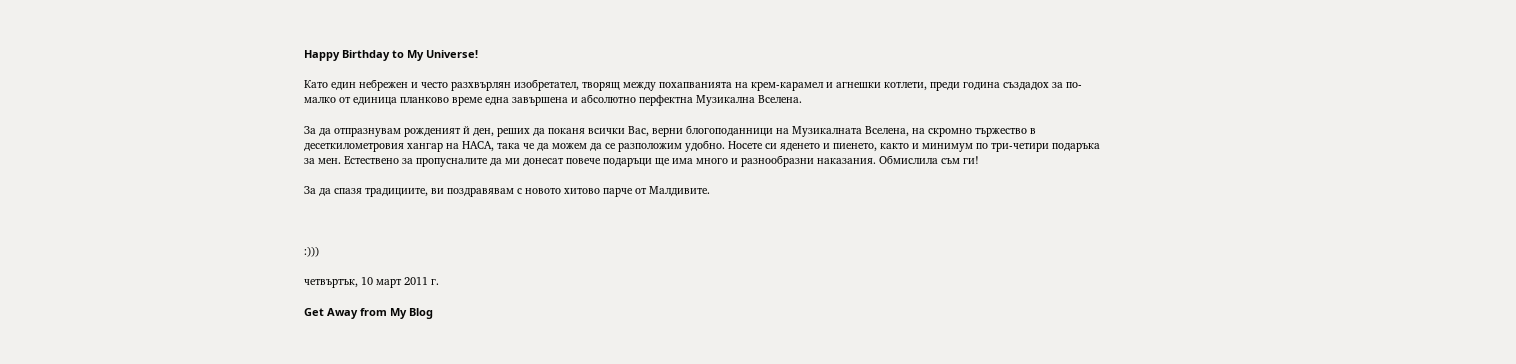Happy Birthday to My Universe!

Като един небрежен и често разхвърлян изобретател, творящ между похапванията на крeм-карамел и агнешки котлети, преди година създадох за по-малко от единица планково време една завършена и абсолютно перфектна Музикална Вселена.

За да отпразнувам рожденият й ден, реших да поканя всички Вас, верни блогоподанници на Музикалната Вселена, на скромно тържество в десеткилометровия хангар на НАСА, така че да можем да се разположим удобно. Носете си яденето и пиенето, както и минимум по три-четири подаръка за мен. Естествено за пропусналите да ми донесат повече подаръци ще има много и разнообразни наказания. Обмислила съм ги!

За да спазя традициите, ви поздравявам с новото хитово парче от Малдивите.



:)))

четвъртък, 10 март 2011 г.

Get Away from My Blog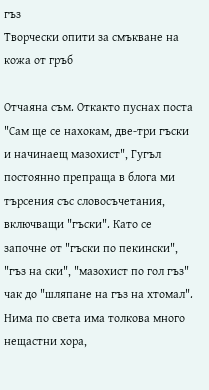гъз
Творчески опити за смъкване на кожа от гръб

Отчаяна съм. Откакто пуснах поста "Сам ще се нахокам, две-три гъски и начинаещ мазохист", Гугъл постоянно препраща в блога ми търсения със словосъчетания, включващи "гъски". Като се започне от "гъски по пекински", "гъз на ски", "мазохист по гол гъз" чак до "шляпане на гъз на хтомал". Нима по света има толкова много нещастни хора,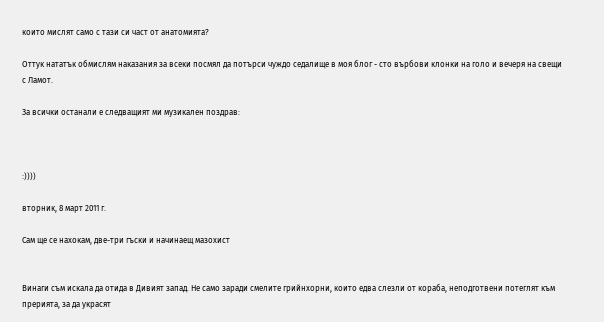които мислят само с тази си част от анатомията?

Оттук нататък обмислям наказания за всеки посмял да потърси чуждо седалище в моя блог - сто върбови клонки на голо и вечеря на свещи с Ламот.

За всички останали е следващият ми музикален поздрав:



:))))

вторник, 8 март 2011 г.

Сам ще се нахокам, две-три гъски и начинаещ мазохист


Винаги съм искала да отида в Дивият запад. Не само заради смелите грийнхорни, които едва слезли от кораба, неподготвени потеглят към прерията, за да украсят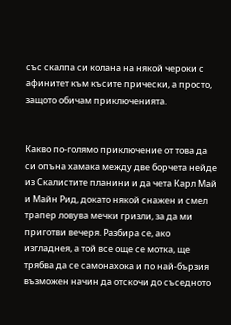със скалпа си колана на някой чероки с афинитет към късите прически, а просто, защото обичам приключенията.


Какво по-голямо приключение от това да си опъна хамака между две борчета нейде из Скалистите планини и да чета Карл Май и Майн Рид, докато някой снажен и смел трапер ловува мечки гризли, за да ми приготви вечеря. Разбира се, ако изгладнея, а той все още се мотка, ще трябва да се самонахока и по най-бързия възможен начин да отскочи до съседното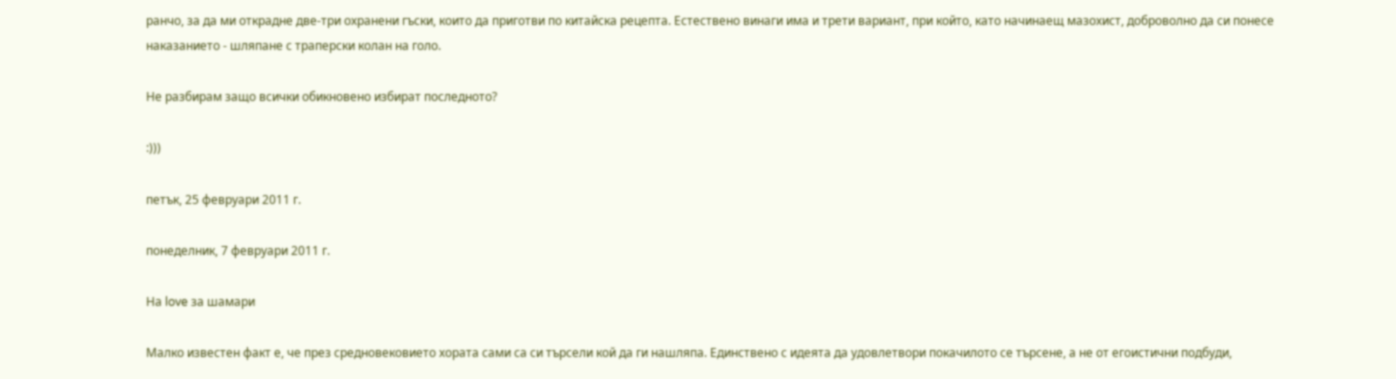ранчо, за да ми открадне две-три охранени гъски, които да приготви по китайска рецепта. Естествено винаги има и трети вариант, при който, като начинаещ мазохист, доброволно да си понесе наказанието - шляпане с траперски колан на голо.

Не разбирам защо всички обикновено избират последното?

:)))

петък, 25 февруари 2011 г.

понеделник, 7 февруари 2011 г.

На love за шамари

Малко известен факт е, че през средновековието хората сами са си търсели кой да ги нашляпа. Единствено с идеята да удовлетвори покачилото се търсене, а не от егоистични подбуди,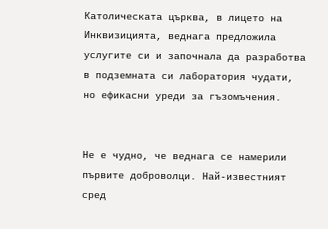Католическата църква, в лицето на Инквизицията, веднага предложила услугите си и започнала да разработва в подземната си лаборатория чудати, но ефикасни уреди за гъзомъчения.


Не е чудно, че веднага се намерили първите доброволци. Най-известният сред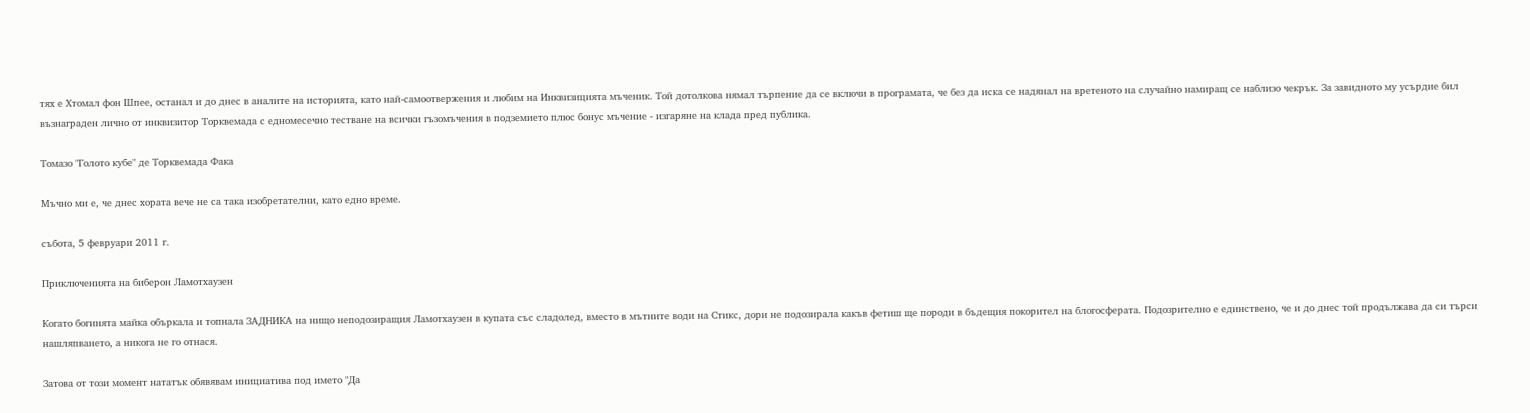тях е Хтомал фон Шпее, останал и до днес в аналите на историята, като най-самоотвержения и любим на Инквизицията мъченик. Той дотолкова нямал търпение да се включи в програмата, че без да иска се надянал на вретеното на случайно намиращ се наблизо чекрък. За завидното му усърдие бил възнаграден лично от инквизитор Торквемада с едномесечно тестване на всички гъзомъчения в подземието плюс бонус мъчение - изгаряне на клада пред публика.

Томазо "Голото кубе" де Торквемада Фака

Мъчно ми е, че днес хората вече не са така изобретателни, като едно време.

събота, 5 февруари 2011 г.

Приключенията на биберон Ламотхаузен

Когато богинята майка объркала и топнала ЗАДНИКА на нищо неподозиращия Ламотхаузен в купата със сладолед, вместо в мътните води на Стикс, дори не подозирала какъв фетиш ще породи в бъдещия покорител на блогосферата. Подозрително е единствено, че и до днес той продължава да си търси нашляпването, а никога не го отнася.

Затова от този момент нататък обявявам инициатива под името "Да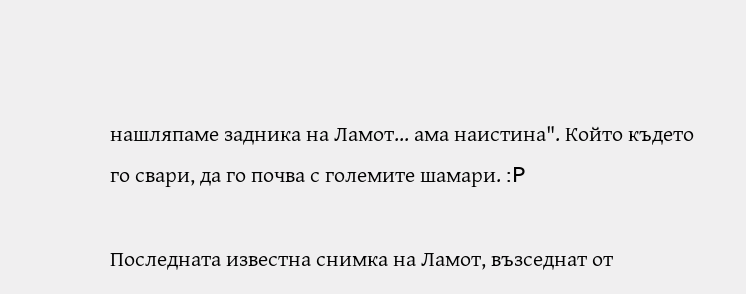нашляпаме задника на Ламот... ама наистина". Който където го свари, да го почва с големите шамари. :P

Последната известна снимка на Ламот, възседнат от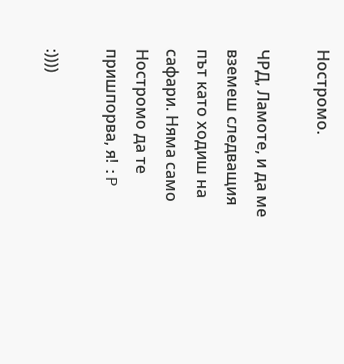Ностромо.

ЧРД, Ламоте, и да ме вземеш следващия път като ходиш на сафари. Няма само Ностромо да те пришпорва, я! :P

:))))